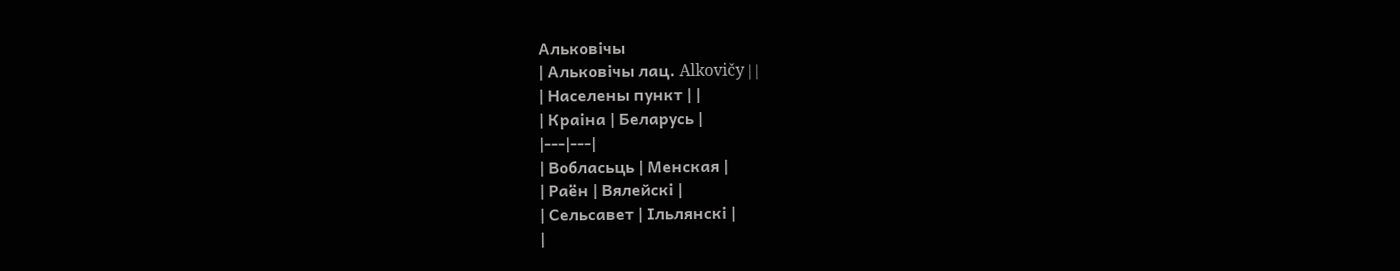Альковічы
| Альковічы лац. Alkovičy | |
| Населены пункт | |
| Краіна | Беларусь |
|---|---|
| Вобласьць | Менская |
| Раён | Вялейскі |
| Сельсавет | Ільлянскі |
|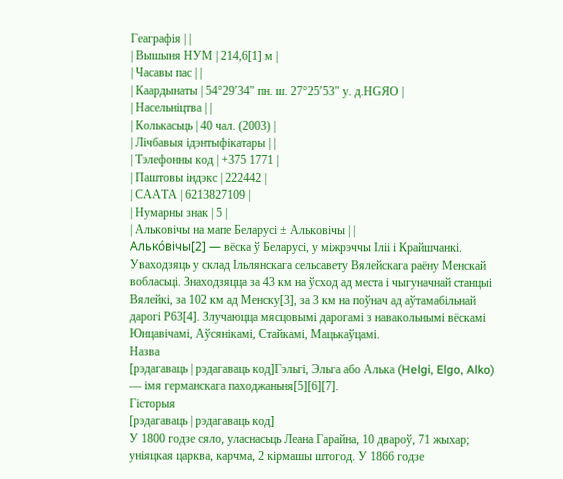Геаграфія | |
| Вышыня НУМ | 214,6[1] м |
| Часавы пас | |
| Каардынаты | 54°29′34″ пн. ш. 27°25′53″ у. д.HGЯO |
| Насельніцтва | |
| Колькасьць | 40 чал. (2003) |
| Лічбавыя ідэнтыфікатары | |
| Тэлефонны код | +375 1771 |
| Паштовы індэкс | 222442 |
| СААТА | 6213827109 |
| Нумарны знак | 5 |
| Альковічы на мапе Беларусі ± Альковічы | |
Алько́вічы[2] — вёска ў Беларусі, у міжрэччы Іліі і Крайшчанкі. Уваходзяць у склад Ільлянскага сельсавету Вялейскага раёну Менскай вобласьці. Знаходзяцца за 43 км на ўсход ад места і чыгуначнай станцыі Вялейкі, за 102 км ад Менску[3], за 3 км на поўнач ад аўтамабільнай дарогі Р63[4]. Злучаюцца мясцовымі дарогамі з навакольнымі вёскамі Юнцавічамі, Аўcянікамі, Стайкамі, Мацькаўцамі.
Назва
[рэдагаваць | рэдагаваць код]Гэльгі, Эльга або Алька (Helgi, Elgo, Alko) — імя германскага паходжаньня[5][6][7].
Гісторыя
[рэдагаваць | рэдагаваць код]
У 1800 годзе сяло, уласнасьць Леана Гарайна, 10 двароў, 71 жыхар; уніяцкая царква, карчма, 2 кірмашы штогод. У 1866 годзе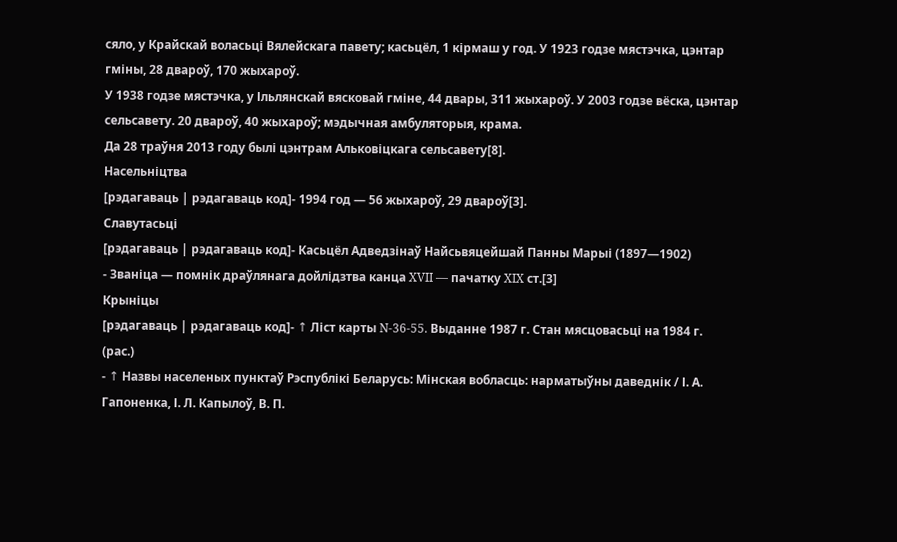сяло, у Крайскай воласьці Вялейскага павету; касьцёл, 1 кірмаш у год. У 1923 годзе мястэчка, цэнтар гміны, 28 двароў, 170 жыхароў.
У 1938 годзе мястэчка, у Ільлянскай вясковай гміне, 44 двары, 311 жыхароў. У 2003 годзе вёска, цэнтар сельсавету. 20 двароў, 40 жыхароў; мэдычная амбуляторыя, крама.
Да 28 траўня 2013 году былі цэнтрам Альковіцкага сельсавету[8].
Насельніцтва
[рэдагаваць | рэдагаваць код]- 1994 год — 56 жыхароў, 29 двароў[3].
Славутасьці
[рэдагаваць | рэдагаваць код]- Касьцёл Адведзінаў Найсьвяцейшай Панны Марыі (1897—1902)
- Званіца — помнік драўлянага дойлідзтва канца XVII — пачатку XIX ст.[3]
Крыніцы
[рэдагаваць | рэдагаваць код]- ↑ Ліст карты N-36-55. Выданне 1987 г. Стан мясцовасьці на 1984 г. (рас.)
- ↑ Назвы населеных пунктаў Рэспублікі Беларусь: Мінская вобласць: нарматыўны даведнік / І. А. Гапоненка, І. Л. Капылоў, В. П.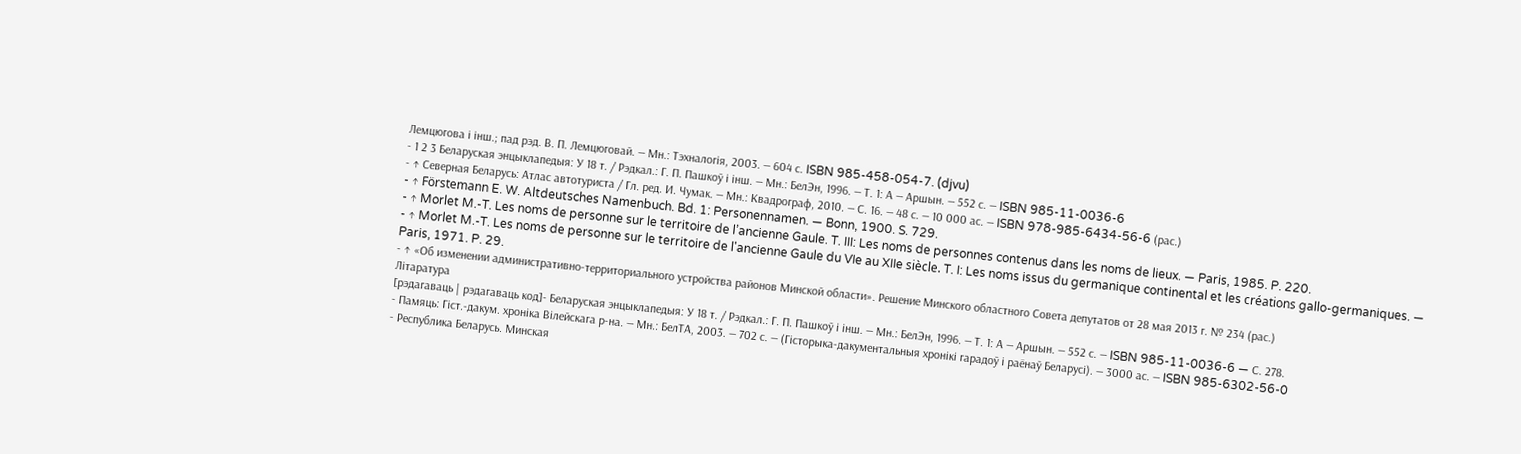Лемцюгова і інш.; пад рэд. В. П. Лемцюговай. — Мн.: Тэхналогія, 2003. — 604 с. ISBN 985-458-054-7. (djvu)
- 1 2 3 Беларуская энцыклапедыя: У 18 т. / Рэдкал.: Г. П. Пашкоў і інш. — Мн.: БелЭн, 1996. — Т. 1: А — Аршын. — 552 с. — ISBN 985-11-0036-6
- ↑ Северная Беларусь: Атлас автотуриста / Гл. ред. И. Чумак. — Мн.: Квадрограф, 2010. — С. 16. — 48 с. — 10 000 ас. — ISBN 978-985-6434-56-6 (рас.)
- ↑ Förstemann E. W. Altdeutsches Namenbuch. Bd. 1: Personennamen. — Bonn, 1900. S. 729.
- ↑ Morlet M.-T. Les noms de personne sur le territoire de l’ancienne Gaule. T. III: Les noms de personnes contenus dans les noms de lieux. — Paris, 1985. P. 220.
- ↑ Morlet M.-T. Les noms de personne sur le territoire de l'ancienne Gaule du VIe au XIIe siècle. T. I: Les noms issus du germanique continental et les créations gallo-germaniques. — Paris, 1971. P. 29.
- ↑ «Об изменении административно-территориального устройства районов Минской области». Решение Минского областного Совета депутатов от 28 мая 2013 г. № 234 (рас.)
Літаратура
[рэдагаваць | рэдагаваць код]- Беларуская энцыклапедыя: У 18 т. / Рэдкал.: Г. П. Пашкоў і інш. — Мн.: БелЭн, 1996. — Т. 1: А — Аршын. — 552 с. — ISBN 985-11-0036-6 — С. 278.
- Памяць: Гіст.-дакум. хроніка Вілейскага р-на. — Мн.: БелТА, 2003. — 702 с. — (Гісторыка-дакументальныя хронікі гарадоў і раёнаў Беларусі). — 3000 ас. — ISBN 985-6302-56-0
- Республика Беларусь. Минская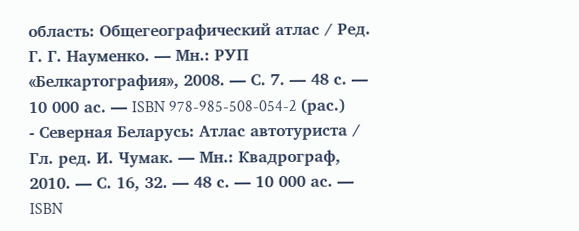область: Общегеографический атлас / Ред. Г. Г. Науменко. — Мн.: РУП «Белкартография», 2008. — С. 7. — 48 с. — 10 000 ас. — ISBN 978-985-508-054-2 (рас.)
- Северная Беларусь: Атлас автотуриста / Гл. ред. И. Чумак. — Мн.: Квадрограф, 2010. — С. 16, 32. — 48 с. — 10 000 ас. — ISBN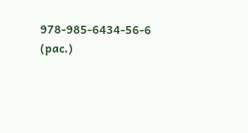978-985-6434-56-6 (рас.)